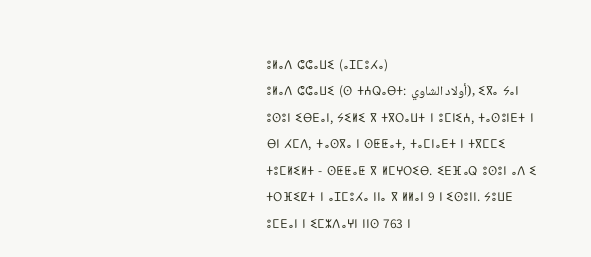ⵓⵍⴰⴷ ⵛⵛⴰⵡⵉ (ⴰⵊⵎⵓⵃⴰ)
ⵓⵍⴰⴷ ⵛⵛⴰⵡⵉ (ⵙ ⵜⵄⵕⴰⴱⵜ: أولاد الشاوي), ⵉⴳⴰ ⵢⴰⵏ ⵓⵙⵓⵏ ⵉⴱⴹⴰⵏ, ⵢⵉⵍⵉ ⴳ ⵜⴳⵔⴰⵡⵜ ⵏ ⵓⵎⵏⵉⵄ, ⵜⴰⵙⵓⵏⴹⵜ ⵏ ⴱⵏ ⵃⵎⴷ, ⵜⴰⵙⴳⴰ ⵏ ⵙⵟⵟⴰⵜ, ⵜⴰⵎⵏⴰⴹⵜ ⵏ ⵜⴳⵎⵎⵉ ⵜⵓⵎⵍⵉⵍⵜ - ⵙⵟⵟⴰⵟ ⴳ ⵍⵎⵖⵔⵉⴱ. ⵉⴹⴼⴰⵕ ⵓⵙⵓⵏ ⴰⴷ ⵉ ⵜⵔⴼⵉⵇⵜ ⵏ ⴰⵊⵎⵓⵃⴰ ⵏⵏⴰ ⴳ ⵍⵍⴰⵏ 9 ⵏ ⵉⵙⵓⵏⵏ. ⵢⵓⵡⴹ ⵓⵎⴹⴰⵏ ⵏ ⵉⵎⵣⴷⴰⵖⵏ ⵏⵏⵙ 763 ⵏ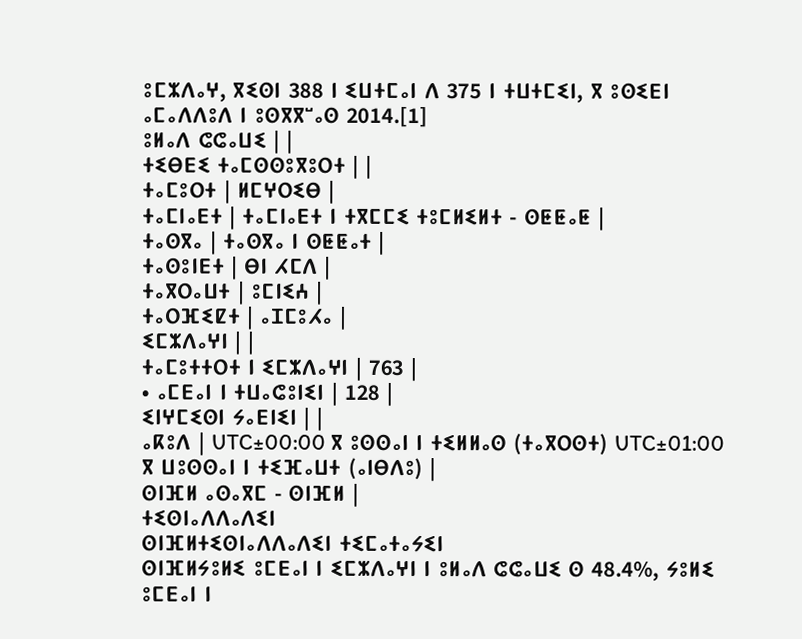ⵓⵎⵣⴷⴰⵖ, ⴳⵉⵙⵏ 388 ⵏ ⵉⵡⵜⵎⴰⵏ ⴷ 375 ⵏ ⵜⵡⵜⵎⵉⵏ, ⴳ ⵓⵙⵉⴹⵏ ⴰⵎⴰⴷⴷⵓⴷ ⵏ ⵓⵙⴳⴳⵯⴰⵙ 2014.[1]
ⵓⵍⴰⴷ ⵛⵛⴰⵡⵉ | |
ⵜⵉⴱⴹⵉ ⵜⴰⵎⵙⵙⵓⴳⵓⵔⵜ | |
ⵜⴰⵎⵓⵔⵜ | ⵍⵎⵖⵔⵉⴱ |
ⵜⴰⵎⵏⴰⴹⵜ | ⵜⴰⵎⵏⴰⴹⵜ ⵏ ⵜⴳⵎⵎⵉ ⵜⵓⵎⵍⵉⵍⵜ - ⵙⵟⵟⴰⵟ |
ⵜⴰⵙⴳⴰ | ⵜⴰⵙⴳⴰ ⵏ ⵙⵟⵟⴰⵜ |
ⵜⴰⵙⵓⵏⴹⵜ | ⴱⵏ ⵃⵎⴷ |
ⵜⴰⴳⵔⴰⵡⵜ | ⵓⵎⵏⵉⵄ |
ⵜⴰⵔⴼⵉⵇⵜ | ⴰⵊⵎⵓⵃⴰ |
ⵉⵎⵣⴷⴰⵖⵏ | |
ⵜⴰⵎⵓⵜⵜⵔⵜ ⵏ ⵉⵎⵣⴷⴰⵖⵏ | 763 |
• ⴰⵎⴹⴰⵏ ⵏ ⵜⵡⴰⵛⵓⵏⵉⵏ | 128 |
ⵉⵏⵖⵎⵉⵙⵏ ⵢⴰⴹⵏⵉⵏ | |
ⴰⴽⵓⴷ | UTC±00:00 ⴳ ⵓⵙⵙⴰⵏ ⵏ ⵜⵉⵍⵍⴰⵙ (ⵜⴰⴳⵔⵙⵜ) UTC±01:00 ⴳ ⵡⵓⵙⵙⴰⵏ ⵏ ⵜⵉⴼⴰⵡⵜ (ⴰⵏⴱⴷⵓ) |
ⵙⵏⴼⵍ ⴰⵙⴰⴳⵎ - ⵙⵏⴼⵍ |
ⵜⵉⵙⵏⴰⴷⴷⴰⴷⵉⵏ
ⵙⵏⴼⵍⵜⵉⵙⵏⴰⴷⴷⴰⴷⵉⵏ ⵜⵉⵎⴰⵜⴰⵢⵉⵏ
ⵙⵏⴼⵍⵢⵓⵍⵉ ⵓⵎⴹⴰⵏ ⵏ ⵉⵎⵣⴷⴰⵖⵏ ⵏ ⵓⵍⴰⴷ ⵛⵛⴰⵡⵉ ⵙ 48.4%, ⵢⵓⵍⵉ ⵓⵎⴹⴰⵏ ⵏ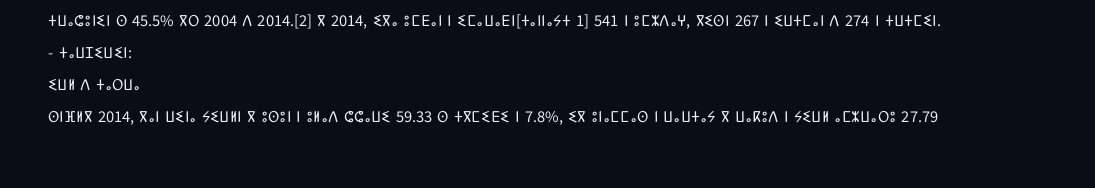ⵜⵡⴰⵛⵓⵏⵉⵏ ⵙ 45.5% ⴳⵔ 2004 ⴷ 2014.[2] ⴳ 2014, ⵉⴳⴰ ⵓⵎⴹⴰⵏ ⵏ ⵉⵎⴰⵡⴰⴹⵏ[ⵜⴰⵏⵏⴰⵢⵜ 1] 541 ⵏ ⵓⵎⵣⴷⴰⵖ, ⴳⵉⵙⵏ 267 ⵏ ⵉⵡⵜⵎⴰⵏ ⴷ 274 ⵏ ⵜⵡⵜⵎⵉⵏ.
- ⵜⴰⵡⵊⵉⵡⵉⵏ:
ⵉⵡⵍ ⴷ ⵜⴰⵔⵡⴰ
ⵙⵏⴼⵍⴳ 2014, ⴳⴰⵏ ⵡⵉⵏⴰ ⵢⵉⵡⵍⵏ ⴳ ⵓⵙⵓⵏ ⵏ ⵓⵍⴰⴷ ⵛⵛⴰⵡⵉ 59.33 ⵙ ⵜⴳⵎⵉⴹⵉ ⵏ 7.8%, ⵉⴳ ⵓⵏⴰⵎⵎⴰⵙ ⵏ ⵡⴰⵡⵜⴰⵢ ⴳ ⵡⴰⴽⵓⴷ ⵏ ⵢⵉⵡⵍ ⴰⵎⵣⵡⴰⵔⵓ 27.79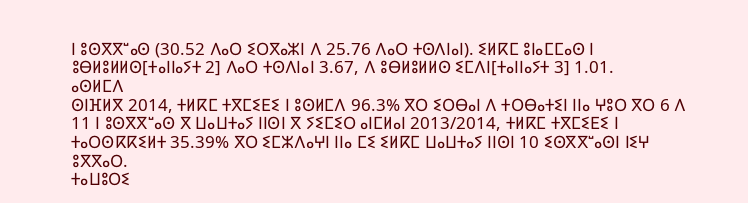ⵏ ⵓⵙⴳⴳⵯⴰⵙ (30.52 ⴷⴰⵔ ⵉⵔⴳⴰⵣⵏ ⴷ 25.76 ⴷⴰⵔ ⵜⵙⴷⵏⴰⵏ). ⵉⵍⴽⵎ ⵓⵏⴰⵎⵎⴰⵙ ⵏ ⵓⴱⵍⵓⵍⵍⵙ[ⵜⴰⵏⵏⴰⵢⵜ 2] ⴷⴰⵔ ⵜⵙⴷⵏⴰⵏ 3.67, ⴷ ⵓⴱⵍⵓⵍⵍⵙ ⵉⵎⴷⵏ[ⵜⴰⵏⵏⴰⵢⵜ 3] 1.01.
ⴰⵙⵍⵎⴷ
ⵙⵏⴼⵍⴳ 2014, ⵜⵍⴽⵎ ⵜⴳⵎⵉⴹⵉ ⵏ ⵓⵙⵍⵎⴷ 96.3% ⴳⵔ ⵉⵔⴱⴰⵏ ⴷ ⵜⵔⴱⴰⵜⵉⵏ ⵏⵏⴰ ⵖⵓⵔ ⴳⵔ 6 ⴷ 11 ⵏ ⵓⵙⴳⴳⵯⴰⵙ ⴳ ⵡⴰⵡⵜⴰⵢ ⵏⵏⵙⵏ ⴳ ⵢⵉⵎⵉⵔ ⴰⵏⵎⵍⴰⵏ 2013/2014, ⵜⵍⴽⵎ ⵜⴳⵎⵉⴹⵉ ⵏ ⵜⴰⵔⵙⴽⴽⵉⵍⵜ 35.39% ⴳⵔ ⵉⵎⵣⴷⴰⵖⵏ ⵏⵏⴰ ⵎⵉ ⵉⵍⴽⵎ ⵡⴰⵡⵜⴰⵢ ⵏⵏⵙⵏ 10 ⵉⵙⴳⴳⵯⴰⵙⵏ ⵏⵉⵖ ⵓⴳⴳⴰⵔ.
ⵜⴰⵡⵓⵔⵉ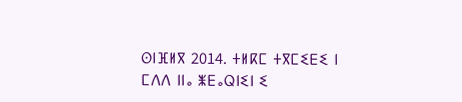ⵙⵏⴼⵍⴳ 2014. ⵜⵍⴽⵎ ⵜⴳⵎⵉⴹⵉ ⵏ ⵎⴷⴷ ⵏⵏⴰ ⵥⴹⴰⵕⵏⵉⵏ ⵉ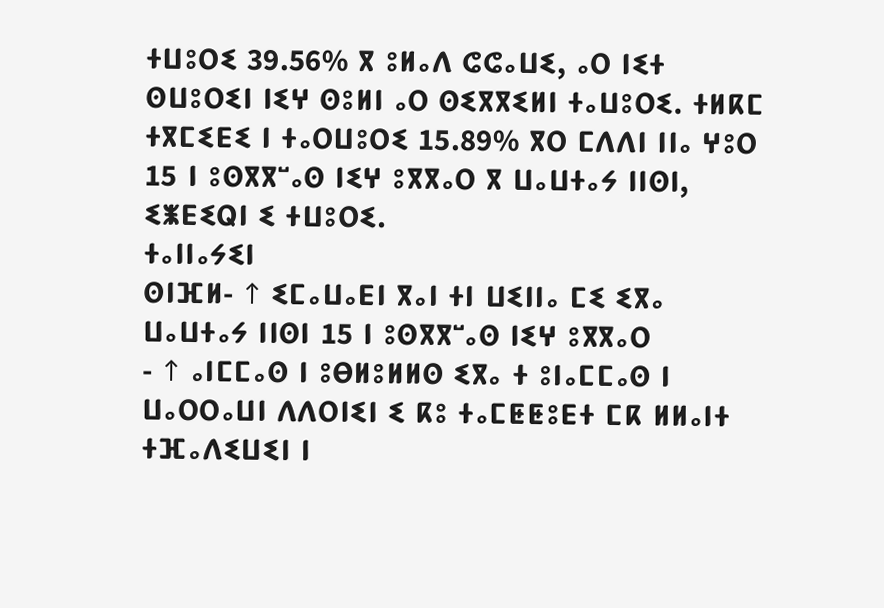ⵜⵡⵓⵔⵉ 39.56% ⴳ ⵓⵍⴰⴷ ⵛⵛⴰⵡⵉ, ⴰⵔ ⵏⵉⵜ ⵙⵡⵓⵔⵉⵏ ⵏⵉⵖ ⵙⵓⵍⵏ ⴰⵔ ⵙⵉⴳⴳⵉⵍⵏ ⵜⴰⵡⵓⵔⵉ. ⵜⵍⴽⵎ ⵜⴳⵎⵉⴹⵉ ⵏ ⵜⴰⵔⵡⵓⵔⵉ 15.89% ⴳⵔ ⵎⴷⴷⵏ ⵏⵏⴰ ⵖⵓⵔ 15 ⵏ ⵓⵙⴳⴳⵯⴰⵙ ⵏⵉⵖ ⵓⴳⴳⴰⵔ ⴳ ⵡⴰⵡⵜⴰⵢ ⵏⵏⵙⵏ, ⵉⵥⴹⵉⵕⵏ ⵉ ⵜⵡⵓⵔⵉ.
ⵜⴰⵏⵏⴰⵢⵉⵏ
ⵙⵏⴼⵍ- ↑ ⵉⵎⴰⵡⴰⴹⵏ ⴳⴰⵏ ⵜⵏ ⵡⵉⵏⵏⴰ ⵎⵉ ⵉⴳⴰ ⵡⴰⵡⵜⴰⵢ ⵏⵏⵙⵏ 15 ⵏ ⵓⵙⴳⴳⵯⴰⵙ ⵏⵉⵖ ⵓⴳⴳⴰⵔ
- ↑ ⴰⵏⵎⵎⴰⵙ ⵏ ⵓⴱⵍⵓⵍⵍⵙ ⵉⴳⴰ ⵜ ⵓⵏⴰⵎⵎⴰⵙ ⵏ ⵡⴰⵔⵔⴰⵡⵏ ⴷⴷⵔⵏⵉⵏ ⵉ ⴽⵓ ⵜⴰⵎⵟⵟⵓⴹⵜ ⵎⴽ ⵍⵍⴰⵏⵜ ⵜⴼⴰⴷⵉⵡⵉⵏ ⵏ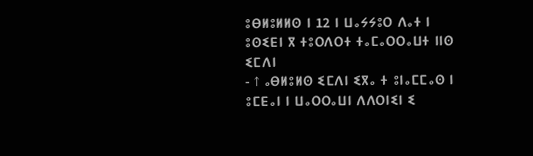ⵓⴱⵍⵓⵍⵍⵙ ⵏ 12 ⵏ ⵡⴰⵢⵢⵓⵔ ⴷⴰⵜ ⵏ ⵓⵙⵉⴹⵏ ⴳ ⵜⵓⵔⴷⵔⵜ ⵜⴰⵎⴰⵔⵔⴰⵡⵜ ⵏⵏⵙ ⵉⵎⴷⵏ
- ↑ ⴰⴱⵍⵓⵍⵙ ⵉⵎⴷⵏ ⵉⴳⴰ ⵜ ⵓⵏⴰⵎⵎⴰⵙ ⵏ ⵓⵎⴹⴰⵏ ⵏ ⵡⴰⵔⵔⴰⵡⵏ ⴷⴷⵔⵏⵉⵏ ⵉ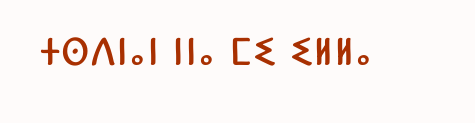ⵜⵙⴷⵏⴰⵏ ⵏⵏⴰ ⵎⵉ ⵉⵍⵍⴰ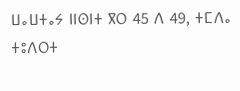ⵡⴰⵡⵜⴰⵢ ⵏⵏⵙⵏⵜ ⴳⵔ 45 ⴷ 49, ⵜⵎⴷⴰ ⵜⵓⴷⵔⵜ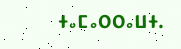ⵜⴰⵎⴰⵔⵔⴰⵡⵜ.